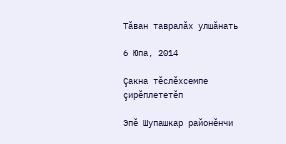Тăван тавралăх улшăнать

6 Юпа, 2014

Çакна тĕслĕхсемпе çирĕплететĕп

Эпĕ Шупашкар районĕнчи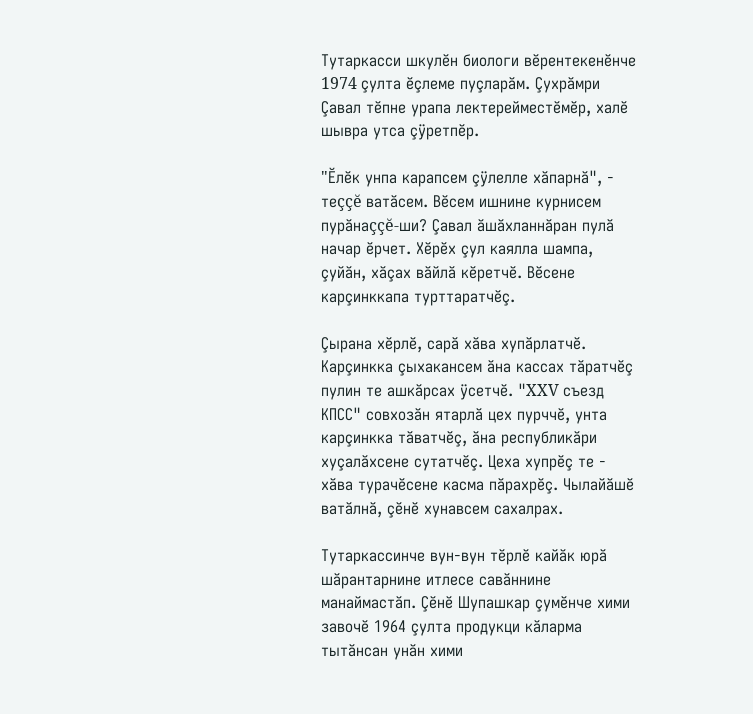Тутаркасси шкулĕн биологи вĕрентекенĕнче 1974 çулта ĕçлеме пуçларăм. Çухрăмри Çавал тĕпне урапа лектерейместĕмĕр, халĕ шывра утса çÿретпĕр.

"Ĕлĕк унпа карапсем çÿлелле хăпарнă", - теççĕ ватăсем. Вĕсем ишнине курнисем пурăнаççĕ-ши? Çавал ăшăхланнăран пулă начар ĕрчет. Хĕрĕх çул каялла шампа, çуйăн, хăçах вăйлă кĕретчĕ. Вĕсене карçинккапа турттаратчĕç.

Çырана хĕрлĕ, сарă хăва хупăрлатчĕ. Карçинкка çыхакансем ăна кассах тăратчĕç пулин те ашкăрсах ÿсетчĕ. "XXV съезд КПСС" совхозăн ятарлă цех пурччĕ, унта карçинкка тăватчĕç, ăна республикăри хуçалăхсене сутатчĕç. Цеха хупрĕç те - хăва турачĕсене касма пăрахрĕç. Чылайăшĕ ватăлнă, çĕнĕ хунавсем сахалрах.

Тутаркассинче вун-вун тĕрлĕ кайăк юрă шăрантарнине итлесе савăннине манаймастăп. Çĕнĕ Шупашкар çумĕнче хими завочĕ 1964 çулта продукци кăларма тытăнсан унăн хими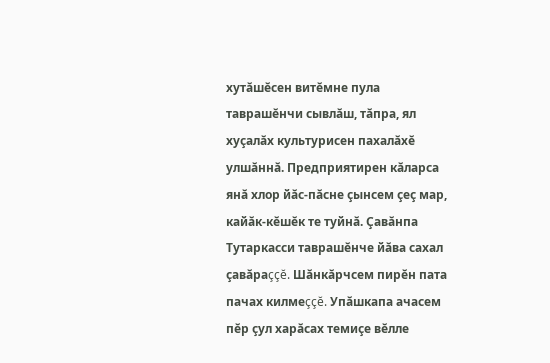хутăшĕсен витĕмне пула таврашĕнчи сывлăш, тăпра, ял хуçалăх культурисен пахалăхĕ улшăннă. Предприятирен кăларса янă хлор йăс-пăсне çынсем çеç мар, кайăк-кĕшĕк те туйнă. Çавăнпа Тутаркасси таврашĕнче йăва сахал çавăраççĕ. Шăнкăрчсем пирĕн пата пачах килмеççĕ. Упăшкапа ачасем пĕр çул харăсах темиçе вĕлле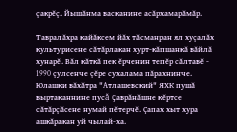çакрĕç. Йышăнма васканине асăрхамарăмăр.

Тавралăхра кайăксем йăх тăсманран ял хуçалăх культурисене сăтăрлакан хурт-кăпшанкă вăйлă хунарĕ. Вăл кăткă пек ĕрченин тепĕр сăлтавĕ - 1990 çулсенче çĕре сухалама пăрахнинче. Юлашки вăхăтра "Атлашевский" ЯХК пушă выртаканнине пусă çаврăнăшне кĕртсе сăтăрçăсене нумай пĕтерчĕ. Çапах хыт хура ашкăракан уй чылай-ха.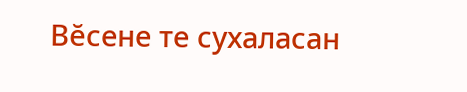Вĕсене те сухаласан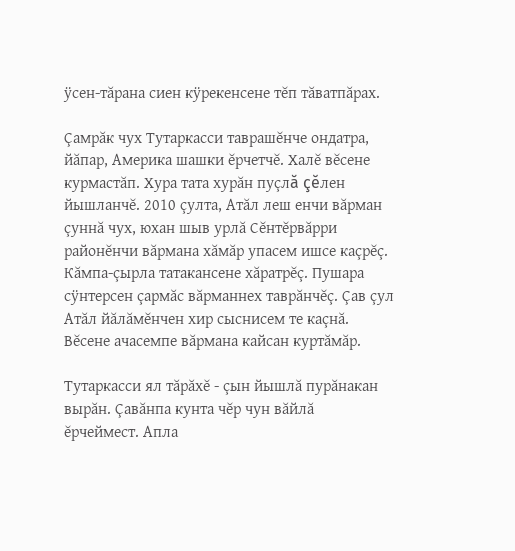ÿсен-тăрана сиен кÿрекенсене тĕп тăватпăрах.

Çамрăк чух Тутаркасси таврашĕнче ондатра, йăпар, Америка шашки ĕрчетчĕ. Халĕ вĕсене курмастăп. Хура тата хурăн пуçлă çĕлен йышланчĕ. 2010 çулта, Атăл леш енчи вăрман çуннă чух, юхан шыв урлă Сĕнтĕрвăрри районĕнчи вăрмана хăмăр упасем ишсе каçрĕç. Кăмпа-çырла татакансене хăратрĕç. Пушара сÿнтерсен çармăс вăрманнех таврăнчĕç. Çав çул Атăл йăлăмĕнчен хир сыснисем те каçнă. Вĕсене ачасемпе вăрмана кайсан куртăмăр.

Тутаркасси ял тăрăхĕ - çын йышлă пурăнакан вырăн. Çавăнпа кунта чĕр чун вăйлă ĕрчеймест. Апла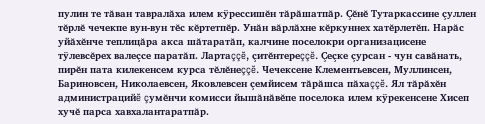пулин те тăван тавралăха илем кÿрессишĕн тăрăшатпăр. Çĕнĕ Тутаркассине çуллен тĕрлĕ чечекпе вун-вун тĕс кĕртетпĕр. Унăн вăрлăхне кĕркуннех хатĕрлетĕп. Нарăс уйăхĕнче теплицăра акса шăтаратăп, калчине поселокри организацисене тÿлевсĕрех валеçсе паратăп. Лартаççĕ, çитĕнтереççĕ. Çеçке çурсан - чун савăнать, пирĕн пата килекенсем курса тĕлĕнеççĕ. Чечексене Клементьевсен, Муллинсен, Бариновсен, Николаевсен, Яковлевсен çемйисем тăрăшса пăхаççĕ. Ял тăрăхĕн администрацийĕ çумĕнчи комисси йышăнăвĕпе поселока илем кÿрекенсене Хисеп хучĕ парса хавхалантаратпăр.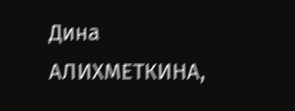Дина АЛИХМЕТКИНА,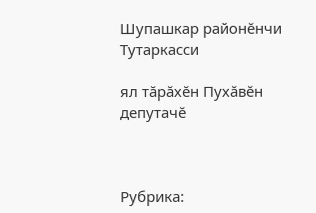Шупашкар районĕнчи Тутаркасси

ял тăрăхĕн Пухăвĕн депутачĕ



Рубрика: